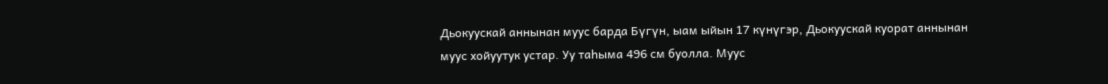Дьокуускай аннынан муус барда Бүгүн, ыам ыйын 17 күнүгэр, Дьокуускай куорат аннынан муус хойуутук устар. Уу таһыма 496 см буолла. Муус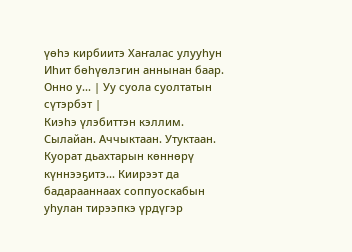үөһэ кирбиитэ Хаҥалас улууһун Иһит бөһүөлэгин аннынан баар. Онно у... | Уу суола суолтатын сүтэрбэт |
Киэһэ үлэбиттэн кэллим. Сылайан. Аччыктаан. Утуктаан. Куорат дьахтарын көннөрү күннээҕитэ... Киирээт да бадарааннаах соппуоскабын уһулан тирээпкэ үрдүгэр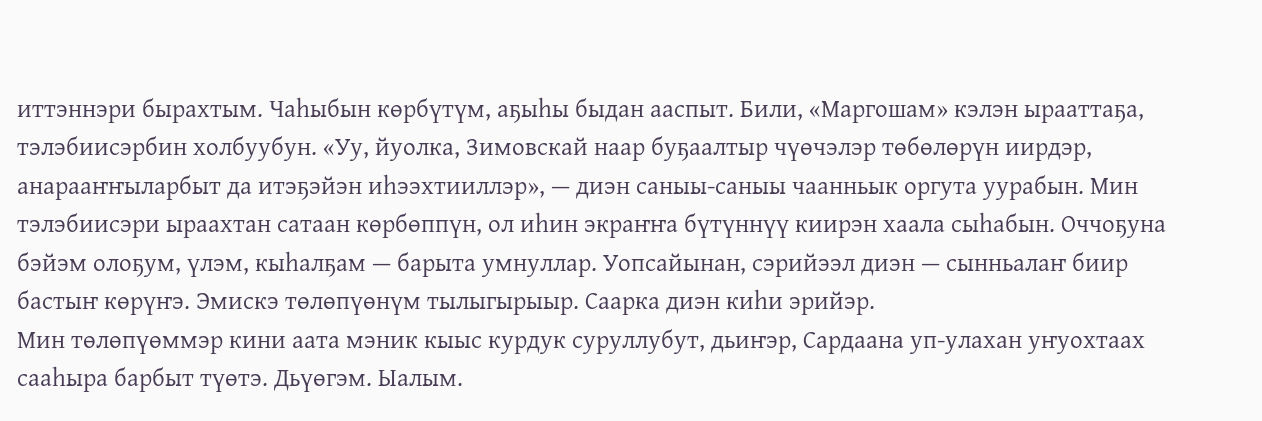иттэннэри бырахтым. Чаһыбын көрбүтүм, аҕыһы быдан ааспыт. Били, «Маргошам» кэлэн ырааттаҕа, тэлэбиисэрбин холбуубун. «Уу, йуолка, Зимовскай наар буҕаалтыр чүөчэлэр төбөлөрүн иирдэр, анарааҥҥыларбыт да итэҕэйэн иһээхтииллэр», — диэн саныы-саныы чаанньык оргута уурабын. Мин тэлэбиисэри ыраахтан сатаан көрбөппүн, ол иһин экраҥҥа бүтүннүү киирэн хаала сыһабын. Оччоҕуна бэйэм олоҕум, үлэм, кыһалҕам — барыта умнуллар. Уопсайынан, сэрийээл диэн — сынньалаҥ биир бастыҥ көрүҥэ. Эмискэ төлөпүөнүм тылыгырыыр. Саарка диэн киһи эрийэр.
Мин төлөпүөммэр кини аата мэник кыыс курдук суруллубут, дьиҥэр, Сардаана уп-улахан уҥуохтаах сааһыра барбыт түөтэ. Дьүөгэм. Ыалым.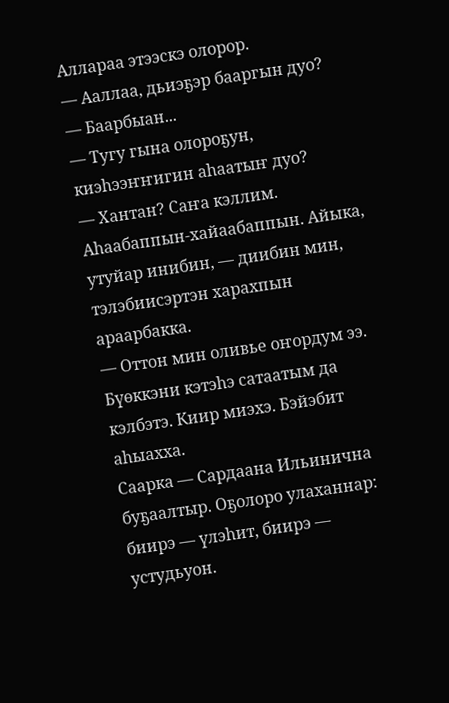Аллараа этээскэ олорор.
— Ааллаа, дьиэҕэр бааргын дуо?
— Баарбыан...
— Тугу гына олороҕун, киэһээҥҥигин аһаатыҥ дуо?
— Хантан? Саҥа кэллим. Аһаабаппын-хайаабаппын. Айыка, утуйар инибин, — диибин мин, тэлэбиисэртэн харахпын араарбакка.
— Оттон мин оливье оҥордум ээ. Бүөккэни кэтэһэ сатаатым да кэлбэтэ. Киир миэхэ. Бэйэбит аһыахха.
Саарка — Сардаана Ильинична буҕаалтыр. Оҕолоро улаханнар: биирэ — үлэһит, биирэ — устудьуон.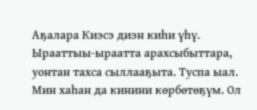Аҕалара Киэсэ диэн киһи үһү. Ырааттыы-ыраатта арахсыбыттара, уонтан тахса сыллааҕыта. Туспа ыал. Мин хаһан да кинини көрбөтөҕүм. Ол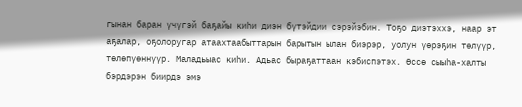гынан баран үчүгэй баҕайы киһи диэн бүтэйдии сэрэйэбин. Тоҕо диэтэххэ, наар эт аҕалар, оҕолоругар атаахтаабыттарын барытын ылан биэрэр, уолун үөрэҕин төлүүр, төлөпүөннүүр. Маладьыас киһи. Адьас быраҕаттаан кэбиспэтэх. Өссө сыыһа-халты бэрдэрэн биирдэ эмэ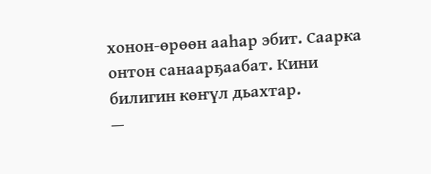хонон-өрөөн ааһар эбит. Саарка онтон санаарҕаабат. Кини билигин көҥүл дьахтар.
—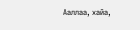Ааллаа, хайа,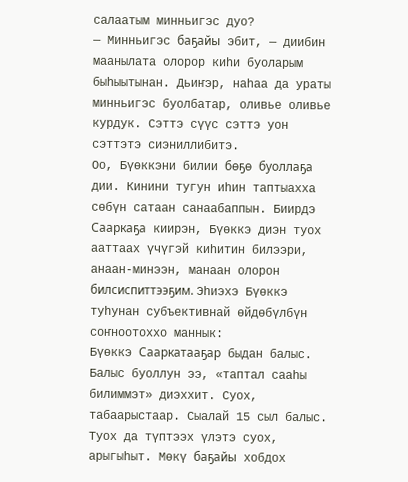салаатым минньигэс дуо?
— Минньигэс баҕайы эбит, — диибин маанылата олорор киһи буоларым быһыытынан. Дьиҥэр, наһаа да ураты минньигэс буолбатар, оливье оливье курдук. Сэттэ сүүс сэттэ уон сэттэтэ сиэниллибитэ.
Оо, Бүөккэни билии бөҕө буоллаҕа дии. Кинини тугун иһин таптыахха сөбүн сатаан санаабаппын. Биирдэ Сааркаҕа киирэн, Бүөккэ диэн туох ааттаах үчүгэй киһитин билээри, анаан-минээн, манаан олорон билсиспиттээҕим. Эһиэхэ Бүөккэ туһунан субъективнай өйдөбүлбүн соҥноотоххо маннык:
Бүөккэ Сааркатааҕар быдан балыс. Балыс буоллун ээ, «таптал сааһы билиммэт» диэххит. Суох, табаарыстаар. Сыалай 15 сыл балыс. Туох да түптээх үлэтэ суох, арыгыһыт. Мөкү баҕайы хобдох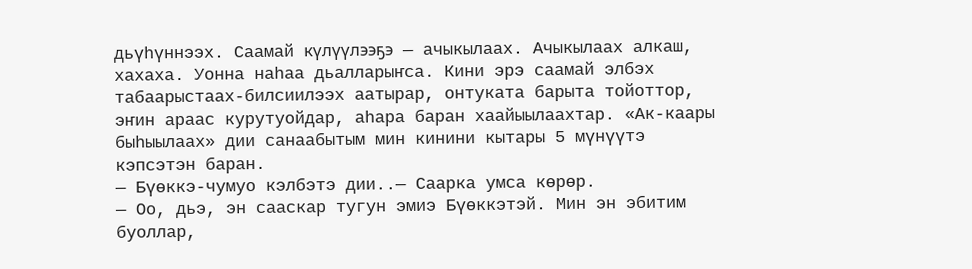дьүһүннээх. Саамай күлүүлээҕэ — ачыкылаах. Ачыкылаах алкаш, хахаха. Уонна наһаа дьалларыҥса. Кини эрэ саамай элбэх табаарыстаах-билсиилээх аатырар, онтуката барыта тойоттор, эҥин араас курутуойдар, аһара баран хаайыылаахтар. «Ак-каары быһыылаах» дии санаабытым мин кинини кытары 5 мүнүүтэ кэпсэтэн баран.
— Бүөккэ-чумуо кэлбэтэ дии..— Саарка умса көрөр.
— Оо, дьэ, эн сааскар тугун эмиэ Бүөккэтэй. Мин эн эбитим буоллар,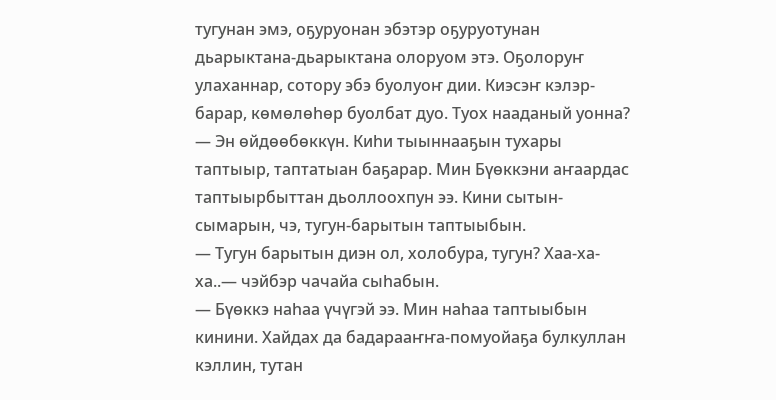тугунан эмэ, оҕуруонан эбэтэр оҕуруотунан дьарыктана-дьарыктана олоруом этэ. Оҕолоруҥ улаханнар, сотору эбэ буолуоҥ дии. Киэсэҥ кэлэр-барар, көмөлөһөр буолбат дуо. Туох нааданый уонна?
— Эн өйдөөбөккүн. Киһи тыыннааҕын тухары таптыыр, таптатыан баҕарар. Мин Бүөккэни аҥаардас таптыырбыттан дьоллоохпун ээ. Кини сытын-сымарын, чэ, тугун-барытын таптыыбын.
— Тугун барытын диэн ол, холобура, тугун? Хаа-ха-ха..— чэйбэр чачайа сыһабын.
— Бүөккэ наһаа үчүгэй ээ. Мин наһаа таптыыбын кинини. Хайдах да бадарааҥҥа-помуойаҕа булкуллан кэллин, тутан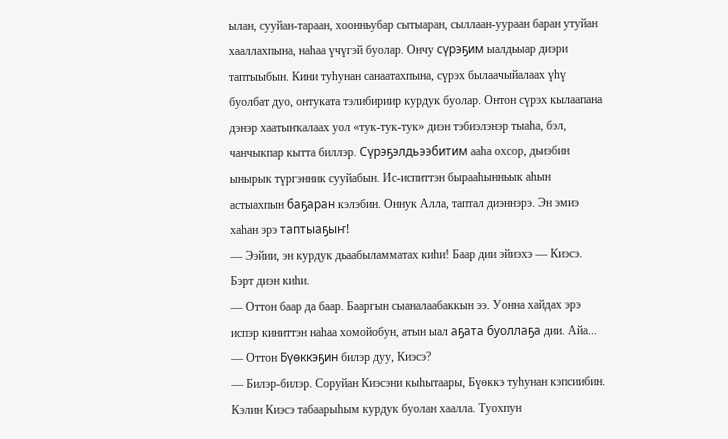ылан, сууйан-тараан, хоонньубар сытыаран, сыллаан-уураан баран утуйан хааллахпына, наһаа үчүгэй буолар. Ончу сүрэҕим ыалдьыар диэри таптыыбын. Кини туһунан санаатахпына, сүрэх былаачыйалаах үһү буолбат дуо, онтуката тэлибириир курдук буолар. Онтон сүрэх кылаапана дэнэр хаатыҥкалаах уол «тук-тук-тук» диэн тэбиэлэнэр тыаһа, бэл, чанчыкпар кытта биллэр. Сүрэҕэлдьээбитим ааһа охсор, дьиэбин ынырык түргэнник сууйабын. Ис-испиттэн бырааһынньык аһын астыахпын баҕаран кэлэбин. Оннук Алла, таптал диэннэрэ. Эн эмиэ хаһан эрэ таптыаҕыҥ!
— Ээйии, эн курдук дьаабыламматах киһи! Баар дии эйиэхэ — Киэсэ. Бэрт диэн киһи.
— Оттон баар да баар. Бааргын сыаналаабаккын ээ. Уонна хайдах эрэ испэр киниттэн наһаа хомойобун, атын ыал аҕата буоллаҕа дии. Айа...
— Оттон Бүөккэҕин билэр дуу, Киэсэ?
— Билэр-билэр. Соруйан Киэсэни кыһытаары, Бүөккэ туһунан кэпсиибин. Кэлин Киэсэ табаарыһым курдук буолан хаалла. Туохпун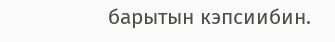барытын кэпсиибин.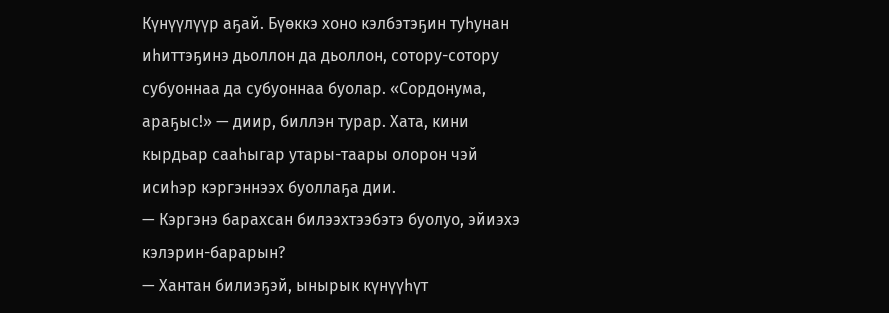Күнүүлүүр аҕай. Бүөккэ хоно кэлбэтэҕин туһунан иһиттэҕинэ дьоллон да дьоллон, сотору-сотору субуоннаа да субуоннаа буолар. «Сордонума, араҕыс!» — диир, биллэн турар. Хата, кини кырдьар сааһыгар утары-таары олорон чэй исиһэр кэргэннээх буоллаҕа дии.
— Кэргэнэ барахсан билээхтээбэтэ буолуо, эйиэхэ кэлэрин-барарын?
— Хантан билиэҕэй, ынырык күнүүһүт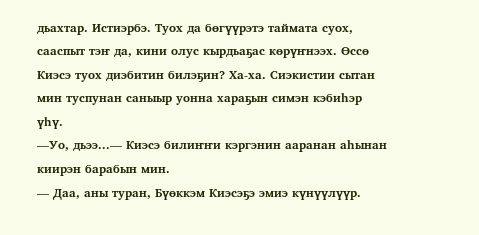дьахтар. Истиэрбэ. Туох да бөгүүрэтэ таймата суох, сааспыт тэҥ да, кини олус кырдьаҕас көрүҥнээх. Өссө Киэсэ туох диэбитин билэҕин? Ха-ха. Сиэкистии сытан мин туспунан саныыр уонна хараҕын симэн кэбиһэр үһү.
—Уо, дьээ...— Киэсэ билиҥҥи кэргэнин ааранан аһынан киирэн барабын мин.
— Даа, аны туран, Бүөккэм Киэсэҕэ эмиэ күнүүлүүр.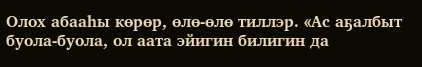Олох абааһы көрөр, өлө-өлө тиллэр. «Ас аҕалбыт буола-буола, ол аата эйигин билигин да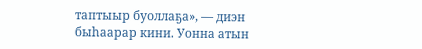таптыыр буоллаҕа», — диэн быһаарар кини. Уонна атын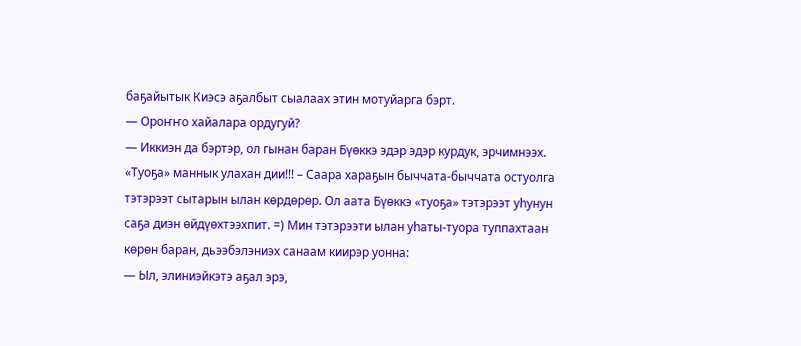баҕайытык Киэсэ аҕалбыт сыалаах этин мотуйарга бэрт.
— Ороҥҥо хайалара ордугуй?
— Иккиэн да бэртэр, ол гынан баран Бүөккэ эдэр эдэр курдук, эрчимнээх. «Туоҕа» маннык улахан дии!!! – Саара хараҕын быччата-быччата остуолга тэтэрээт сытарын ылан көрдөрөр. Ол аата Бүөккэ «туоҕа» тэтэрээт уһунун саҕа диэн өйдүөхтээхпит. =) Мин тэтэрээти ылан уһаты-туора туппахтаан көрөн баран, дьээбэлэниэх санаам киирэр уонна:
— Ыл, элиниэйкэтэ аҕал эрэ,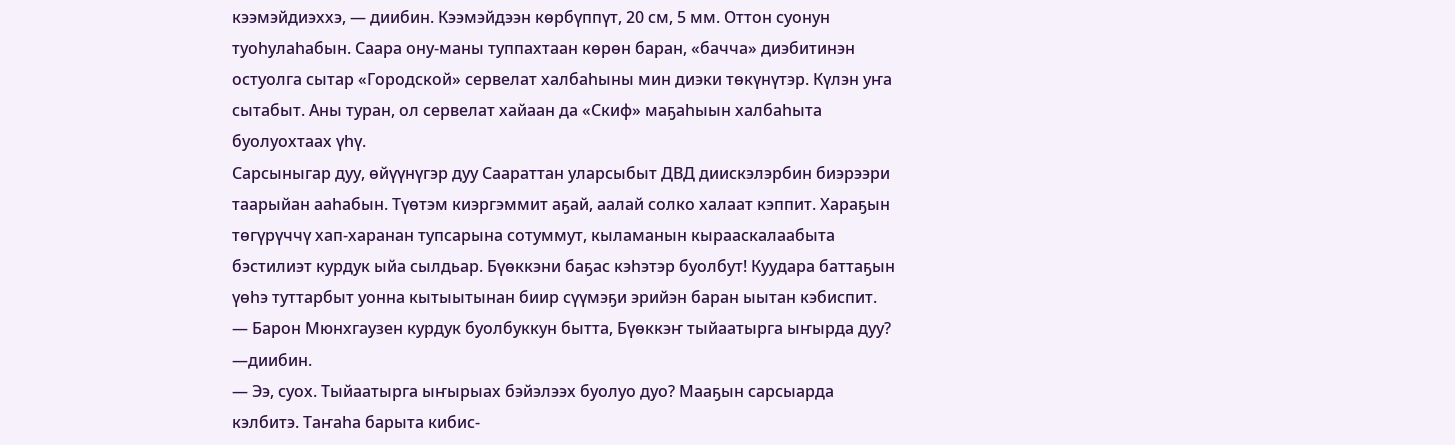кээмэйдиэххэ, — диибин. Кээмэйдээн көрбүппүт, 20 см, 5 мм. Оттон суонун туоһулаһабын. Саара ону-маны туппахтаан көрөн баран, «бачча» диэбитинэн остуолга сытар «Городской» сервелат халбаһыны мин диэки төкүнүтэр. Күлэн уҥа сытабыт. Аны туран, ол сервелат хайаан да «Скиф» маҕаһыын халбаһыта буолуохтаах үһү.
Сарсыныгар дуу, өйүүнүгэр дуу Саараттан уларсыбыт ДВД диискэлэрбин биэрээри таарыйан ааһабын. Түөтэм киэргэммит аҕай, аалай солко халаат кэппит. Хараҕын төгүрүччү хап-харанан тупсарына сотуммут, кыламанын кырааскалаабыта бэстилиэт курдук ыйа сылдьар. Бүөккэни баҕас кэһэтэр буолбут! Куудара баттаҕын үөһэ туттарбыт уонна кытыытынан биир сүүмэҕи эрийэн баран ыытан кэбиспит.
— Барон Мюнхгаузен курдук буолбуккун бытта, Бүөккэҥ тыйаатырга ыҥырда дуу? —диибин.
— Ээ, суох. Тыйаатырга ыҥырыах бэйэлээх буолуо дуо? Мааҕын сарсыарда кэлбитэ. Таҥаһа барыта кибис-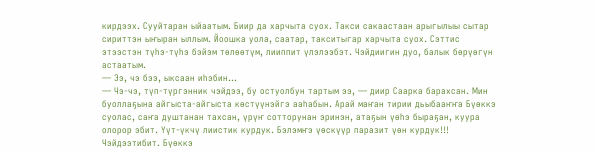кирдээх. Сууйтаран ыйаатым. Биир да харчыта суох. Такси сакаастаан арыгылыы сытар сириттэн ыҥыран ыллым. Йоошка уола, саатар, такситыгар харчыта суох. Сэттис этээстэн түһэ-түһэ бэйэм төлөөтүм, лииппит үлэлээбэт. Чэйдиигин дуо, балык бөрүөгүн астаатым.
— Ээ, чэ бээ, ыксаан иһэбин...
— Чэ-чэ, түп-түргэнник чэйдээ, бу остуолбун тартым ээ, — диир Саарка барахсан. Мин буоллаҕына айгыста-айгыста көстүүнэйгэ ааһабын. Арай маҥан тирии дьыбааҥҥа Бүөккэ суолас, саҥа душтанан тахсан, үрүҥ сотторунан эринэн, атаҕын үөһэ быраҕан, куура олорор эбит. Үүт-үкчү лиистик курдук. Бэлэмҥэ үөскүүр паразит үөн курдук!!!
Чэйдээтибит. Бүөккэ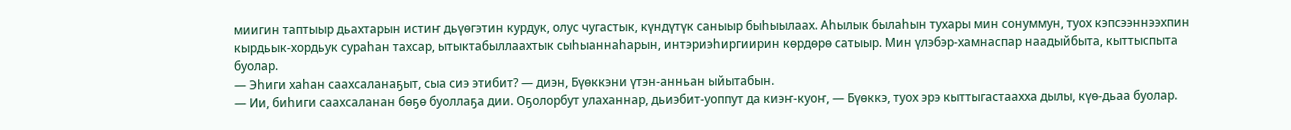миигин таптыыр дьахтарын истиҥ дьүөгэтин курдук, олус чугастык, күндүтүк саныыр быһыылаах. Аһылык былаһын тухары мин сонуммун, туох кэпсээннээхпин кырдьык-хордьук сураһан тахсар, ытыктабыллаахтык сыһыаннаһарын, интэриэһиргиирин көрдөрө сатыыр. Мин үлэбэр-хамнаспар наадыйбыта, кыттыспыта буолар.
— Эһиги хаһан саахсаланаҕыт, сыа сиэ этибит? — диэн, Бүөккэни үтэн-анньан ыйытабын.
— Ии, биһиги саахсаланан бөҕө буоллаҕа дии. Оҕолорбут улаханнар, дьиэбит-уоппут да киэҥ-куоҥ, — Бүөккэ, туох эрэ кыттыгастаахха дылы, күө-дьаа буолар.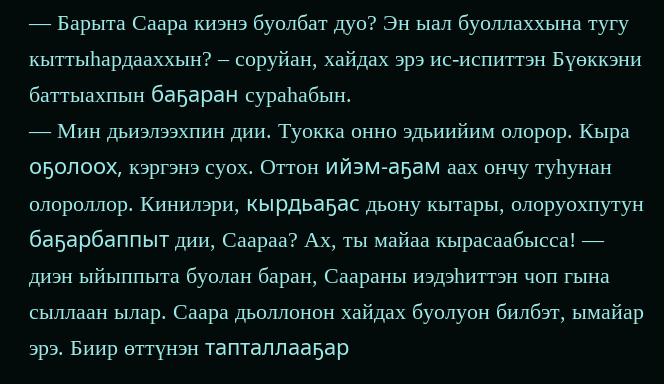— Барыта Саара киэнэ буолбат дуо? Эн ыал буоллаххына тугу кыттыһардааххын? – соруйан, хайдах эрэ ис-испиттэн Бүөккэни баттыахпын баҕаран сураһабын.
— Мин дьиэлээхпин дии. Туокка онно эдьиийим олорор. Кыра оҕолоох, кэргэнэ суох. Оттон ийэм-аҕам аах ончу туһунан олороллор. Кинилэри, кырдьаҕас дьону кытары, олоруохпутун баҕарбаппыт дии, Саараа? Ах, ты майаа кырасаабысса! — диэн ыйыппыта буолан баран, Саараны иэдэһиттэн чоп гына сыллаан ылар. Саара дьоллонон хайдах буолуон билбэт, ымайар эрэ. Биир өттүнэн тапталлааҕар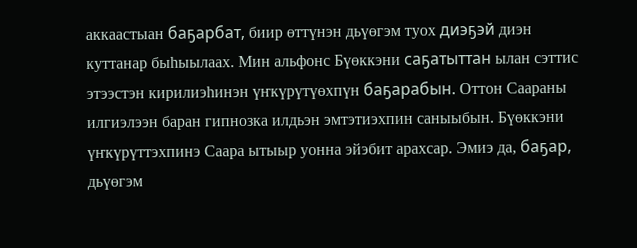аккаастыан баҕарбат, биир өттүнэн дьүөгэм туох диэҕэй диэн куттанар быһыылаах. Мин альфонс Бүөккэни саҕатыттан ылан сэттис этээстэн кирилиэһинэн үҥкүрүтүөхпүн баҕарабын. Оттон Саараны илгиэлээн баран гипнозка илдьэн эмтэтиэхпин саныыбын. Бүөккэни үҥкүрүттэхпинэ Саара ытыыр уонна эйэбит арахсар. Эмиэ да, баҕар, дьүөгэм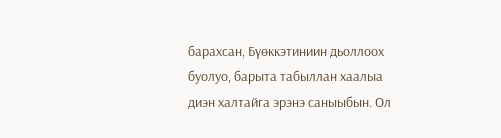барахсан, Бүөккэтиниин дьоллоох буолуо, барыта табыллан хаалыа диэн халтайга эрэнэ саныыбын. Ол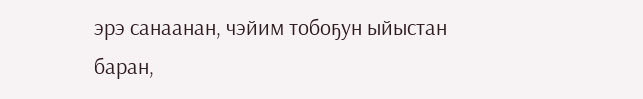эрэ санаанан, чэйим тобоҕун ыйыстан баран,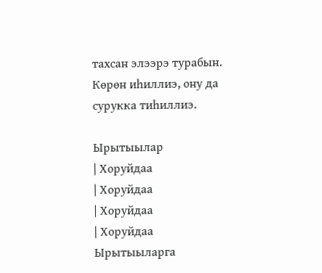тахсан элээрэ турабын. Көрөн иһиллиэ, ону да сурукка тиһиллиэ.

Ырытыылар
| Хоруйдаа
| Хоруйдаа
| Хоруйдаа
| Хоруйдаа
Ырытыыларга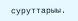суруттарыы.